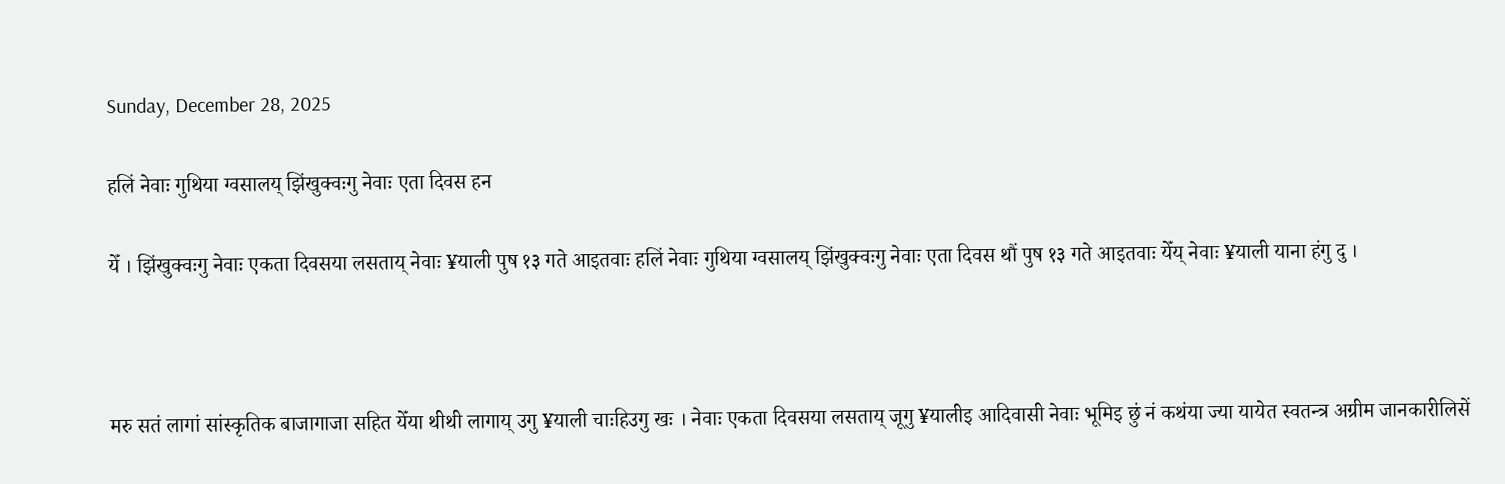Sunday, December 28, 2025

हलिं नेवाः गुथिया ग्वसालय् झिंखुक्वःगु नेवाः एता दिवस हन

येँ । झिंखुक्वःगु नेवाः एकता दिवसया लसताय् नेवाः ¥याली पुष १३ गते आइतवाः हलिं नेवाः गुथिया ग्वसालय् झिंखुक्वःगु नेवाः एता दिवस थौं पुष १३ गते आइतवाः येँय् नेवाः ¥याली याना हंगु दु ।



मरु सतं लागां सांस्कृतिक बाजागाजा सहित येँया थीथी लागाय् उगु ¥याली चाःहिउगु खः । नेवाः एकता दिवसया लसताय् जूगु ¥यालीइ आदिवासी नेवाः भूमिइ छुं नं कथंया ज्या यायेत स्वतन्त्र अग्रीम जानकारीलिसें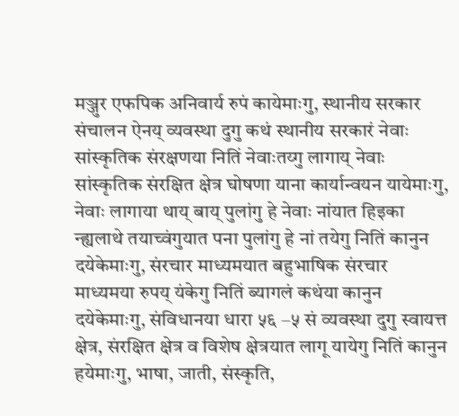मञ्जुर एफपिक अनिवार्य रुपं कायेमाःगु, स्थानीय सरकार संचालन ऐनय् व्यवस्था दुगु कथं स्थानीय सरकारं नेवाः सांस्कृतिक संरक्षणया नितिं नेवाःतय्गु लागाय् नेवाः सांस्कृतिक संरक्षित क्षेत्र घोषणा याना कार्यान्वयन यायेमाःगु, नेवाः लागाया थाय् बाय् पुलांगु हे नेवाः नांयात हिइका न्ह्यलाथे तयाच्वंगुयात पना पुलांगु हे नां तयेगु नितिं कानुन दयेकेमाःगु, संरचार माध्यमयात बहुभाषिक संरचार माध्यमया रुपय् यंकेगु नितिं ब्यागलं कथंया कानुन दयेकेमाःगु, संविधानया धारा ५६ –५ सं व्यवस्था दुगु स्वायत्त क्षेत्र, संरक्षित क्षेत्र व विशेष क्षेत्रयात लागू यायेगु नितिं कानुन हयेमाःगु, भाषा, जाती, संस्कृति,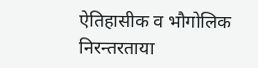ऐतिहासीक व भौगोलिक निरन्तरताया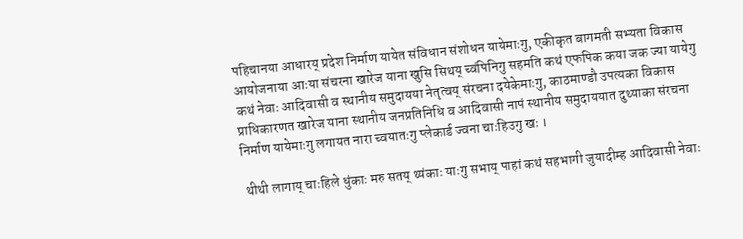पहिचानया आधारय् प्रदेश निर्माण यायेत संविधान संशोधन यायेमाःगु, एकीकृत बागमती सभ्यता विकास आयोजनाया आःया संचरना खारेज याना खुसि सिथय् च्वंपिनिगु सहमति कथं एफपिक कया जक ज्या यायेगु कथं नेवाः आदिवासी व स्थानीय समुदायया नेतृत्वय् संरचना दयेकेमाःगु, काठमाण्डौ उपत्यका विकास प्राधिकारणत खारेज याना स्थानीय जनप्रतिनिधि व आदिवासी नापं स्थानीय समुदाययात दुथ्याका संरचना निर्माण यायेमाःगु लगायत नारा च्वयातःगु प्लेकार्ड ज्वना चाःहिउगु खः ।

 थीथी लागाय् चाःहिले धुंकाः मरु सतय् थ्यंकाः याःगु सभाय् पाहां कथं सहभागी जुयादीम्ह आदिवासी नेवाः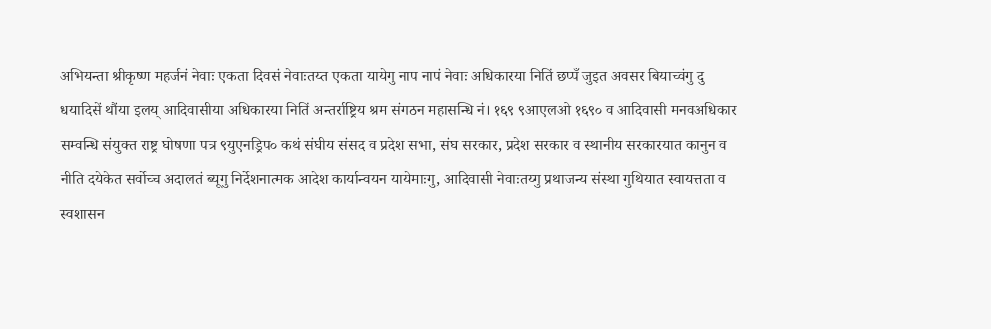अभियन्ता श्रीकृष्ण महर्जनं नेवाः एकता दिवसं नेवाःतय्त एकता यायेगु नाप नापं नेवाः अधिकारया नितिं छप्पँ जुइत अवसर बियाच्वंगु दु धयादिसें थौंया इलय् आदिवासीया अधिकारया नितिं अन्तर्राष्ट्रिय श्रम संगठन महासन्धि नं। १६९ ९आएलओ १६९० व आदिवासी मनवअधिकार सम्वन्धि संयुक्त राष्ट्र घोषणा पत्र ९युएनड्रिप० कथं संघीय संसद व प्रदेश सभा, संघ सरकार, प्रदेश सरकार व स्थानीय सरकारयात कानुन व नीति दयेकेत सर्वोच्च अदालतं ब्यूगु निर्देशनात्मक आदेश कार्यान्वयन यायेमाःगु, आदिवासी नेवाःतय्गु प्रथाजन्य संस्था गुथियात स्वायत्तता व स्वशासन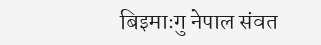बिइमाःगु नेपाल संवत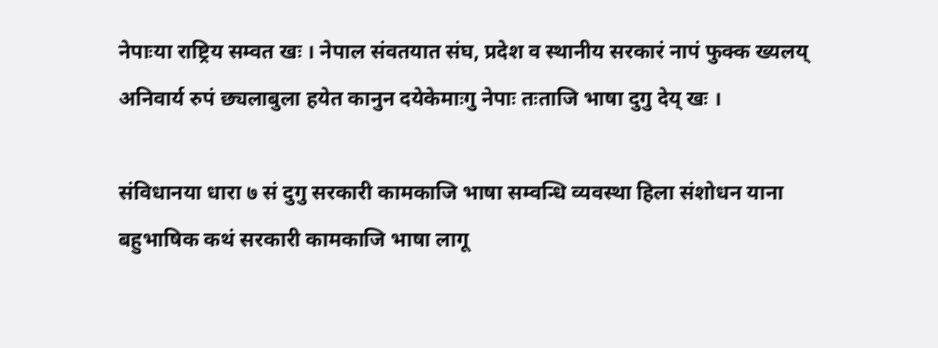नेपाःया राष्ट्रिय सम्वत खः । नेपाल संवतयात संघ, प्रदेश व स्थानीय सरकारं नापं फुक्क ख्यलय् अनिवार्य रुपं छ्यलाबुला हयेत कानुन दयेकेमाःगु नेपाः तःताजि भाषा दुगु देय् खः ।

संविधानया धारा ७ सं दुगु सरकारी कामकाजि भाषा सम्वन्धि व्यवस्था हिला संशोधन याना बहुभाषिक कथं सरकारी कामकाजि भाषा लागू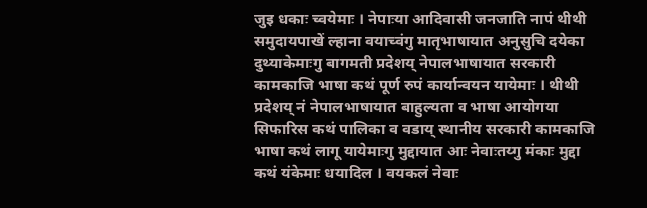जुइ धकाः च्वयेमाः । नेपाःया आदिवासी जनजाति नापं थीथी समुदायपाखें ल्हाना वयाच्वंगु मातृभाषायात अनुसुचि दयेका दुथ्याकेमाःगु बागमती प्रदेशय् नेपालभाषायात सरकारी कामकाजि भाषा कथं पूर्ण रुपं कार्यान्वयन यायेमाः । थीथी प्रदेशय् नं नेपालभाषायात बाहुल्यता व भाषा आयोगया सिफारिस कथं पालिका व वडाय् स्थानीय सरकारी कामकाजि भाषा कथं लागू यायेमाःगु मुद्दायात आः नेवाःतय्गु मंकाः मुद्दा कथं यंकेमाः धयादिल । वयकलं नेवाः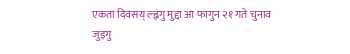एकता दिवसय् ल्ह्वंगु मुद्दा आ फागुन २१ गते चुनाव जुइगु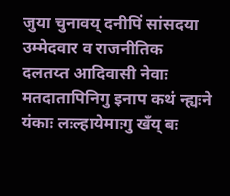जुया चुनावय् दनीपिं सांसदया उम्मेदवार व राजनीतिक दलतय्त आदिवासी नेवाः मतदातापिनिगु इनाप कथं न्ह्यःने यंकाः लःल्हायेमाःगु खँय् बः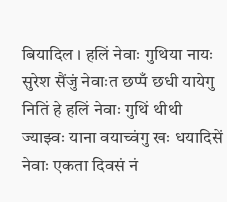बियादिल । हलिं नेवाः गुथिया नायः सुरेश सैंजुं नेवाःत छप्पँ छधी यायेगु नितिं हे हलिं नेवाः गुथिं थीथी ज्याझ्वः याना वयाच्वंगु खः धयादिसें नेवाः एकता दिवसं नं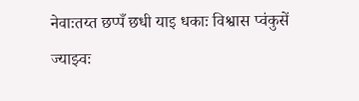नेवाःतय्त छप्पँ छधी याइ धकाः विश्वास प्वंकुसें ज्याझ्वः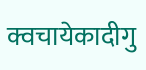क्वचायेकादीगु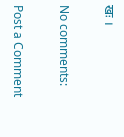खः ।

No comments:

Post a Comment